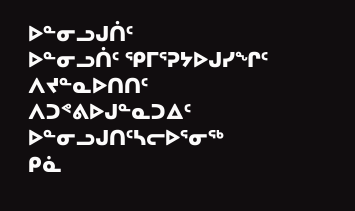ᐅᓐᓂᓗᒍᑏᑦ
ᐅᓐᓂᓗᑏᑦ ᕿᒥᕐᕈᔭᐅᒍᓯᖏᑦ
ᐱᔪᓐᓇᐅᑎᑎᑦ
ᐱᑐᕝᕕᐅᒍᓐᓇᑐᐃᑦ
ᐅᓐᓂᓗᒍᑎᑦᓴᓕᐅᕐᓂᖅ
ᑭᓈ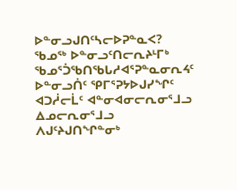ᐅᓐᓂᓗᒍᑎᑦᓴᓕᐅᕈᓐᓇᐸ?
ᖃᓄᖅ ᐅᓐᓂᓗᑦᑎᓕᕆᔨᒻᒥᒃ ᖃᓄᕐᑑᖃᑎᖃᒐᓱᐊᕐᕈᓐᓇᓂᕆᔦᑦ
ᐅᓐᓂᓗᑏᑦ ᕿᒥᕐᕈᔭᐅᒍᓯᖏᑦ
ᐊᑐᓲᓕᒫᑦ ᐊᓐᓂᐊᓂᓕᕆᓂᕐᒧᓗ ᐃᓄᓕᕆᓂᕐᒧᓗ ᐱᒍᑦᔨᒍᑎᖏᓐᓂᒃ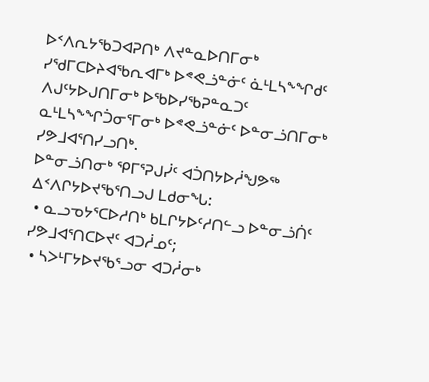ᐅᑉᐱᕆᔭᖃᑐᐊᕈᑎᒃ ᐱᔪᓐᓇᐅᑎᒥᓂᒃ ᓯᖁᒥᑕᐅᔨᐊᖃᕆᐊᒥᒃ ᐅᕝᕙᓘᓐᓃᑦ ᓈᒻᒪᓴᖕᖏᑯᑦ ᐱᒍᑦᔭᐅᒍᑎᒥᓂᒃ ᐅᖃᐅᓯᖃᕈᓐᓇᑐᑦ ᓇᒻᒪᓴᖕᖏᑑᓂᕐᒥᓂᒃ ᐅᕝᕙᓘᓐᓃᑦ ᐅᓐᓂᓘᑎᒥᓂᒃ ᓯᕗᒧᐊᕐᑎᓯᓗᑎᒃ.
ᐅᓐᓂᓘᑎᓂᒃ ᕿᒥᕐᕈᒍᓰᑦ ᐊᑑᑎᔭᐅᓲᖑᕗᖅ ᐃᑉᐱᒋᔭᐅᔪᖃᕐᑎᓗᒍ ᒪᑯᓂᖓ:
 • ᓇᓗᓀᔭᕐᑕᐅᓱᑎᒃ ᑲᒪᒋᔭᐅᑦᓱᑎᓪᓗ ᐅᓐᓂᓘᑏᑦ ᓯᕗᒧᐊᕐᑎᑕᐅᔪᑦ ᐊᑐᓲᓄᑦ;
 • ᓴᐳᒻᒥᔭᐅᔪᖃᕐᓗᓂ ᐊᑐᓲᓂᒃ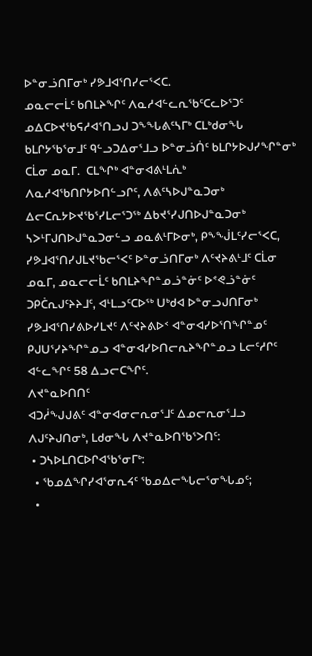ᐅᓐᓂᓘᑎᒥᓂᒃ ᓯᕗᒧᐊᕐᑎᓯᓕᕐᐸᑕ.
ᓄᓇᓕᓕᒫᑦ ᑲᑎᒪᔨᖏᑦ ᐱᓇᓱᐊᓪᓚᕆᖃᑦᑕᓚᐅᕐᑐᑦ ᓄᐃᑕᐅᔪᖃᕋᓱᐊᕐᑎᓗᒍ ᑐᖕᖓᕕᑦᓴᒥᒃ ᑕᒪᒃᑯᓂᖓ ᑲᒪᒋᔭᖃᕐᓂᒧᑦ ᑫᓪᓗᑐᐃᓂᕐᒧᓗ ᐅᓐᓂᓘᑏᑦ ᑲᒪᒋᔭᐅᒍᓯᖏᓐᓂᒃ ᑕᒫᓂ ᓄᓇᒥ.  ᑕᒪᖏᒃ ᐊᓐᓂᐊᕕᒻᒪᕇᒃ ᐱᓇᓱᐊᖃᑎᒋᔭᐅᑎᓪᓗᒋᑦ, ᐱᕕᑦᓴᐅᒍᓐᓇᑐᓂᒃ ᐃᓕᑕᕆᔭᐅᔪᖃᕐᓯᒪᓕᕐᑐᖅ ᐃᑲᔪᕐᓯᒍᑎᐅᒍᓐᓇᑐᓂᒃ ᓴᐳᒻᒥᒍᑎᐅᒍᓐᓇᑐᓂᓪᓗ ᓄᓇᕕᒻᒥᐅᓂᒃ, ᑭᖕᖒᒪᑦᓯᓕᕐᐸᑕ, ᓯᕗᒧᐊᕐᑎᓯᒍᒪᔪᖃᓕᕐᐸᑦ ᐅᓐᓂᓘᑎᒥᓂᒃ ᐱᑦᔪᔨᕕᒻᒧᑦ ᑕᒫᓂ ᓄᓇᒥ, ᓄᓇᓕᓕᒫᑦ ᑲᑎᒪᔨᖏᓐᓄᓘᓐᓃᑦ ᐅᕝᕙᓘᓐᓃᑦ ᑐᑭᑖᕆᒍᑦᔨᔨᒧᑦ, ᐊᒻᒪᓗᑦᑕᐅᖅ ᑌᒃᑯᐊ ᐅᓐᓂᓗᒍᑎᒥᓂᒃ ᓯᕗᒧᐊᕐᑎᓯᕕᐅᓯᒪᔪᑦ ᐱᑦᔪᔨᕕᐅᑉ ᐊᓐᓂᐊᓯᐅᕐᑎᖏᓐᓄᑦ ᑭᒍᑌᕐᓯᔨᖏᓐᓄᓗ ᐊᓐᓂᐊᓯᐅᑎᓕᕆᔨᖏᓐᓄᓗ ᒪᓕᑦᓱᒋᑦ ᐊᓪᓚᖏᑦ 58 ᐃᓗᓕᑕᖏᑦ.
ᐱᔪᓐᓇᐅᑎᑎᑦ
ᐊᑐᓲᖑᒍᕕᑦ ᐊᓐᓂᐊᓂᓕᕆᓂᕐᒧᑦ ᐃᓄᓕᕆᓂᕐᒧᓗ ᐱᒍᑦᔨᒍᑎᓂᒃ, ᒪᑯᓂᖓ ᐱᔪᓐᓇᐅᑎᖃᕐᐳᑎᑦ:
 • ᑐᓴᐅᒪᑎᑕᐅᒋᐊᖃᕐᓂᒥᒃ:
  • ᖃᓄᐃᖏᓯᐊᕐᓂᕆᔦᑦ ᖃᓄᐃᓕᖓᓕᕐᓂᖓᓄᑦ;
  •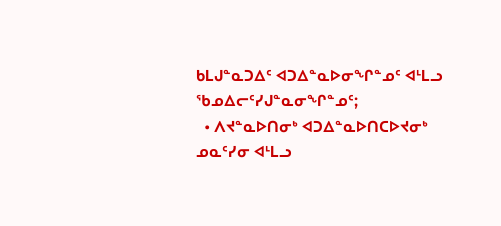ᑲᒪᒍᓐᓇᑐᐃᑦ ᐊᑐᐃᓐᓇᐅᓂᖏᓐᓄᑦ ᐊᒻᒪᓗ ᖃᓄᐃᓕᑦᓯᒍᓐᓇᓂᖏᓐᓄᑦ;
  • ᐱᔪᓐᓇᐅᑎᓂᒃ ᐊᑐᐃᓐᓇᐅᑎᑕᐅᔪᓂᒃ ᓄᓇᑦᓯᓂ ᐊᒻᒪᓗ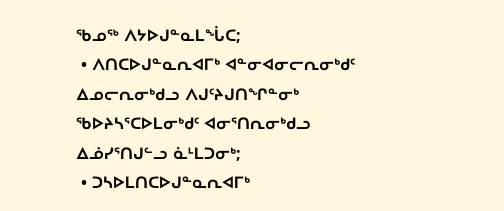ᖃᓄᖅ ᐱᔭᐅᒍᓐᓇᒪᖔᑕ;
 • ᐱᑎᑕᐅᒍᓐᓇᕆᐊᒥᒃ ᐊᓐᓂᐊᓂᓕᕆᓂᒃᑯᑦ ᐃᓄᓕᕆᓂᒃᑯᓗ ᐱᒍᑦᔨᒍᑎᖏᓐᓂᒃ ᖃᐅᔨᓴᕐᑕᐅᒪᓂᒃᑯᑦ ᐊᓂᕐᑎᕆᓂᒃᑯᓗ ᐃᓅᓯᕐᑎᒍᓪᓗ ᓈᒻᒪᑐᓂᒃ;
 • ᑐᓴᐅᒪᑎᑕᐅᒍᓐᓇᕆᐊᒥᒃ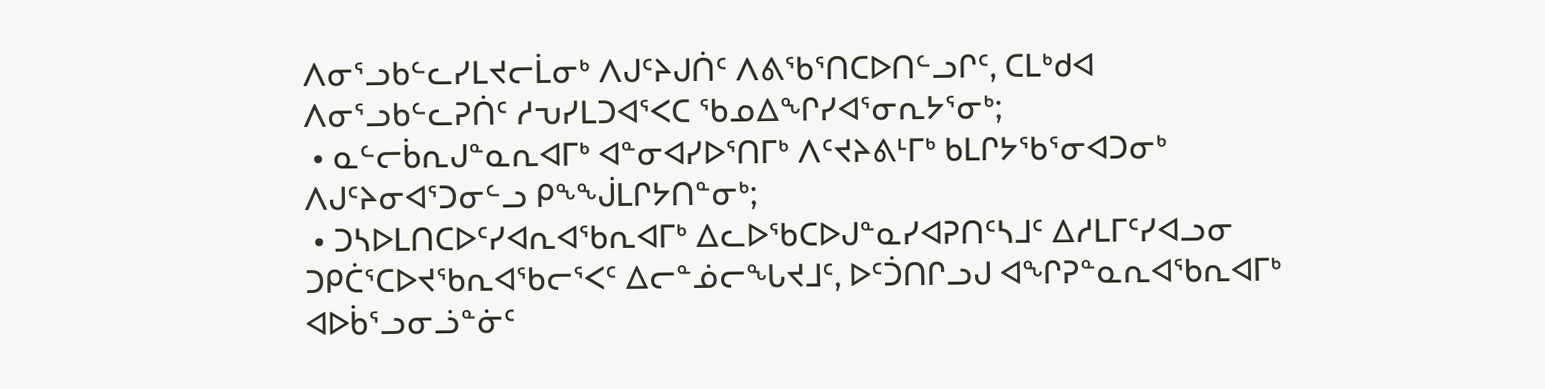ᐱᓂᕐᓗᑲᓪᓚᓯᒪᔪᓕᒫᓂᒃ ᐱᒍᑦᔨᒍᑏᑦ ᐱᕕᖃᕐᑎᑕᐅᑎᓪᓗᒋᑦ, ᑕᒪᒃᑯᐊ ᐱᓂᕐᓗᑲᓪᓚᕈᑏᑦ ᓱᕃᓯᒪᑐᐊᕐᐸᑕ ᖃᓄᐃᖏᓯᐊᕐᓂᕆᔭᕐᓂᒃ;
 • ᓇᓪᓕᑳᕆᒍᓐᓇᕆᐊᒥᒃ ᐊᓐᓂᐊᓯᐅᕐᑎᒥᒃ ᐱᑦᔪᔨᕕᒻᒥᒃ ᑲᒪᒋᔭᖃᕐᓂᐊᑐᓂᒃ ᐱᒍᑦᔨᓂᐊᕐᑐᓂᓪᓗ ᑭᖕᖒᒪᒋᔭᑎᓐᓂᒃ;
 • ᑐᓴᐅᒪᑎᑕᐅᑦᓯᐊᕆᐊᖃᕆᐊᒥᒃ ᐃᓚᐅᖃᑕᐅᒍᓐᓇᓯᐊᕈᑎᑦᓴᒧᑦ ᐃᓱᒪᒥᑦᓯᐊᓗᓂ ᑐᑭᑖᕐᑕᐅᔪᖃᕆᐊᖃᓕᕐᐸᑦ ᐃᓕᓐᓅᓕᖓᔪᒧᑦ, ᐅᑦᑑᑎᒋᓗᒍ ᐊᖏᕈᓐᓇᕆᐊᖃᕆᐊᒥᒃ ᐊᐅᑳᕐᓗᓂᓘᓐᓃᑦ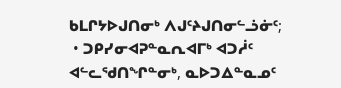ᑲᒪᒋᔭᐅᒍᑎᓂᒃ ᐱᒍᑦᔨᒍᑎᓂᓪᓘᓃᑦ;
 • ᑐᑭᓯᓂᐊᕈᓐᓇᕆᐊᒥᒃ ᐊᑐᓲᑦ ᐊᓪᓚᖁᑎᖏᓐᓂᒃ, ᓇᐅᑐᐃᓐᓇᓄᑦ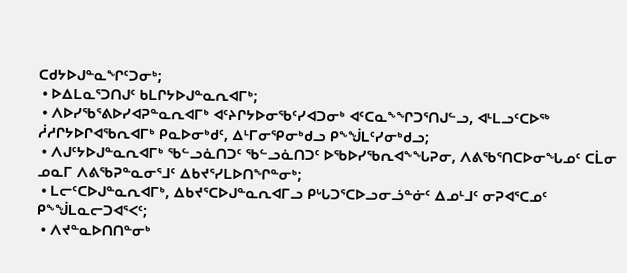ᑕᑯᔭᐅᒍᓐᓇᖏᑦᑐᓂᒃ;
 • ᐅᐃᒪᓇᕐᑐᑎᒍᑦ ᑲᒪᒋᔭᐅᒍᓐᓇᕆᐊᒥᒃ;
 • ᐱᐅᓯᖃᕐᕕᐅᓯᐊᕈᓐᓇᕆᐊᒥᒃ ᐊᑦᔨᒋᔭᐅᓂᖃᑦᓯᐊᑐᓂᒃ ᐊᑦᑕᓇᖕᖏᑐᕐᑎᒍᓪᓗ, ᐊᒻᒪᓗᑦᑕᐅᖅ ᓲᓱᒋᔭᐅᒋᐊᖃᕆᐊᒥᒃ ᑭᓇᐅᓂᒃᑯᑦ, ᐃᒻᒥᓂᕿᓂᒃᑯᓗ ᑭᖕᖒᒪᑦᓯᓂᒃᑯᓗ;
 • ᐱᒍᑦᔭᐅᒍᓐᓇᕆᐊᒥᒃ ᖃᓪᓗᓈᑎᑐᑦ ᖃᓪᓗᓈᑎᑐᑦ ᐅᖃᐅᓯᖃᕆᐊᖕᖓᕈᓂ, ᐱᕕᖃᕐᑎᑕᐅᓂᖓᓄᑦ ᑕᒫᓂ ᓄᓇᒥ ᐱᕕᖃᕈᓐᓇᓂᕐᒧᑦ ᐃᑲᔪᕐᓯᒪᐅᑎᖏᓐᓂᒃ;
 • ᒪᓕᑦᑕᐅᒍᓐᓇᕆᐊᒥᒃ, ᐃᑲᔪᕐᑕᐅᒍᓐᓇᕆᐊᒥᓗ ᑭᒡᒐᑐᕐᑕᐅᓗᓂᓘᓐᓃᑦ ᐃᓄᒻᒧᑦ ᓂᕈᐊᕐᑕᓄᑦ ᑭᖕᖒᒪᓇᓕᑐᐊᕐᐸᑦ;
 • ᐱᔪᓐᓇᐅᑎᑎᓐᓂᒃ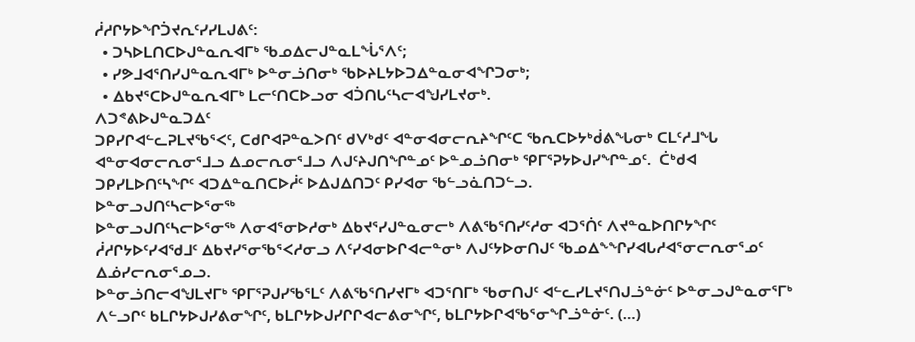ᓲᓱᒋᔭᐅᖏᑑᔪᕆᑦᓯᓯᒪᒍᕕᑦ:
  • ᑐᓴᐅᒪᑎᑕᐅᒍᓐᓇᕆᐊᒥᒃ ᖃᓄᐃᓕᒍᓐᓇᒪᖔᕐᐱᑦ;
  • ᓯᕗᒧᐊᕐᑎᓯᒍᓐᓇᕆᐊᒥᒃ ᐅᓐᓂᓘᑎᓂᒃ ᖃᐅᔨᒪᔭᐅᑐᐃᓐᓇᓂᐊᖏᑐᓂᒃ;
  • ᐃᑲᔪᕐᑕᐅᒍᓐᓇᕆᐊᒥᒃ ᒪᓕᑦᑎᑕᐅᓗᓂ ᐊᑑᑎᒐᑦᓴᓕᐊᖑᓯᒪᔪᓂᒃ.
ᐱᑐᕝᕕᐅᒍᓐᓇᑐᐃᑦ
ᑐᑭᓯᒋᐊᓪᓚᕈᒪᔪᖃᕐᐸᑦ, ᑕᑯᒋᐊᕈᓐᓇᐳᑎᑦ ᑯᐯᒃᑯᑦ ᐊᓐᓂᐊᓂᓕᕆᔨᖏᑦᑕ ᖃᕆᑕᐅᔭᒃᑰᕕᖓᓂᒃ ᑕᒪᑦᓱᒧᖓ ᐊᓐᓂᐊᓂᓕᕆᓂᕐᒧᓗ ᐃᓄᓕᕆᓂᕐᒧᓗ ᐱᒍᑦᔨᒍᑎᖏᓐᓄᑦ ᐅᓐᓄᓘᑎᓂᒃ ᕿᒥᕐᕈᔭᐅᒍᓯᖏᓐᓄᑦ.  ᑖᒃᑯᐊ ᑐᑭᓯᒪᐅᑎᑦᓴᖏᑦ ᐊᑐᐃᓐᓇᑎᑕᐅᓲᑦ ᐅᐃᒍᐃᑎᑐᑦ ᑭᓯᐊᓂ ᖃᓪᓗᓈᑎᑐᓪᓗ.
ᐅᓐᓂᓗᒍᑎᑦᓴᓕᐅᕐᓂᖅ
ᐅᓐᓂᓗᒍᑎᑦᓴᓕᐅᕐᓂᖅ ᐱᓂᐊᕐᓂᐅᓱᓂᒃ ᐃᑲᔪᕐᓯᒍᓐᓇᓂᓕᒃ ᐱᕕᖃᕐᑎᓯᑦᓱᓂ ᐊᑐᕐᑏᑦ ᐱᔪᓐᓇᐅᑎᒋᔭᖏᑦ ᓲᓱᒋᔭᐅᑦᓯᐊᖁᒧᑦ ᐃᑲᔪᓯᕐᓂᖃᕐᐸᓱᓂᓗ ᐱᑦᓯᐊᓂᐅᒋᐊᓕᓐᓂᒃ ᐱᒍᑦᔭᐅᓂᑎᒍᑦ ᖃᓄᐃᖕᖏᓯᐊᒐᓱᐊᕐᓂᓕᕆᓂᕐᓄᑦ ᐃᓅᓯᓕᕆᓂᕐᓄᓗ.
ᐅᓐᓂᓘᑎᓕᐊᖑᒪᔪᒥᒃ ᕿᒥᕐᕈᒍᓯᖃᕐᒪᑦ ᐱᕕᖃᕐᑎᓯᔪᒥᒃ ᐊᑐᕐᑎᒥᒃ ᖃᓂᑎᒍᑦ ᐊᓪᓚᓯᒪᔪᕐᑎᒍᓘᓐᓃᑦ ᐅᓐᓂᓗᒍᓐᓇᓂᕐᒥᒃ ᐱᓪᓗᒋᑦ ᑲᒪᒋᔭᐅᒍᓯᕕᓂᖏᑦ, ᑲᒪᒋᔭᐅᒍᓯᒋᒋᐊᓕᕕᓂᖏᑦ, ᑲᒪᒋᔭᐅᒋᐊᖃᕐᓂᖏᓘᓐᓃᑦ. (…)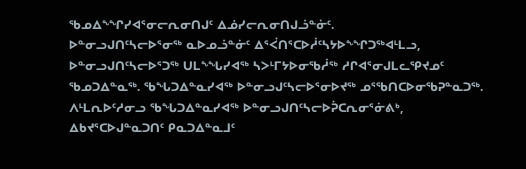ᖃᓄᐃᖕᖏᓯᐊᕐᓂᓕᕆᓂᑎᒍᑦ ᐃᓅᓯᓕᕆᓂᑎᒍᓘᓐᓃᑦ.
ᐅᓐᓂᓗᒍᑎᑦᓴᓕᐅᕐᓂᖅ ᓇᐅᓄᓘᓐᓃᑦ ᐃᕐᐹᑎᕐᑕᐅᓲᑦᓴᔭᐅᖕᖏᑐᖅᐊᒻᒪᓗ, ᐅᓐᓂᓗᒍᑎᑦᓴᓕᐅᕐᑐᖅ ᑌᒪᖕᖓᓯᐊᖅ ᓴᐳᒻᒥᔭᐅᓂᖃᓲᖅ ᓱᒋᐊᕐᓂᒍᒪᓚᕿᔪᓄᑦ ᖃᓄᑐᐃᓐᓇᖅ. ᖃᖓᑐᐃᓐᓇᓯᐊᖅ ᐅᓐᓂᓗᒍᑦᓴᓕᐅᕐᓂᐅᔪᖅ ᓄᕐᖃᑎᑕᐅᓂᖃᕈᓐᓇᑐᖅ.
ᐱᒻᒪᕆᐅᑦᓱᓂᓗ ᖃᖓᑐᐃᓐᓇᓯᐊᖅ ᐅᓐᓂᓗᒍᑎᑦᓴᓕᐅᕉᑕᕆᓂᕐᓃᕕᒃ, ᐃᑲᔪᕐᑕᐅᒍᓐᓇᑐᑎᑦ ᑭᓇᑐᐃᓐᓇᒧᑦ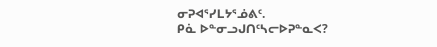ᓂᕈᐊᕐᓯᒪᔭᕐᓅᕕᑦ.
ᑭᓈ ᐅᓐᓂᓗᒍᑎᑦᓴᓕᐅᕈᓐᓇᐸ?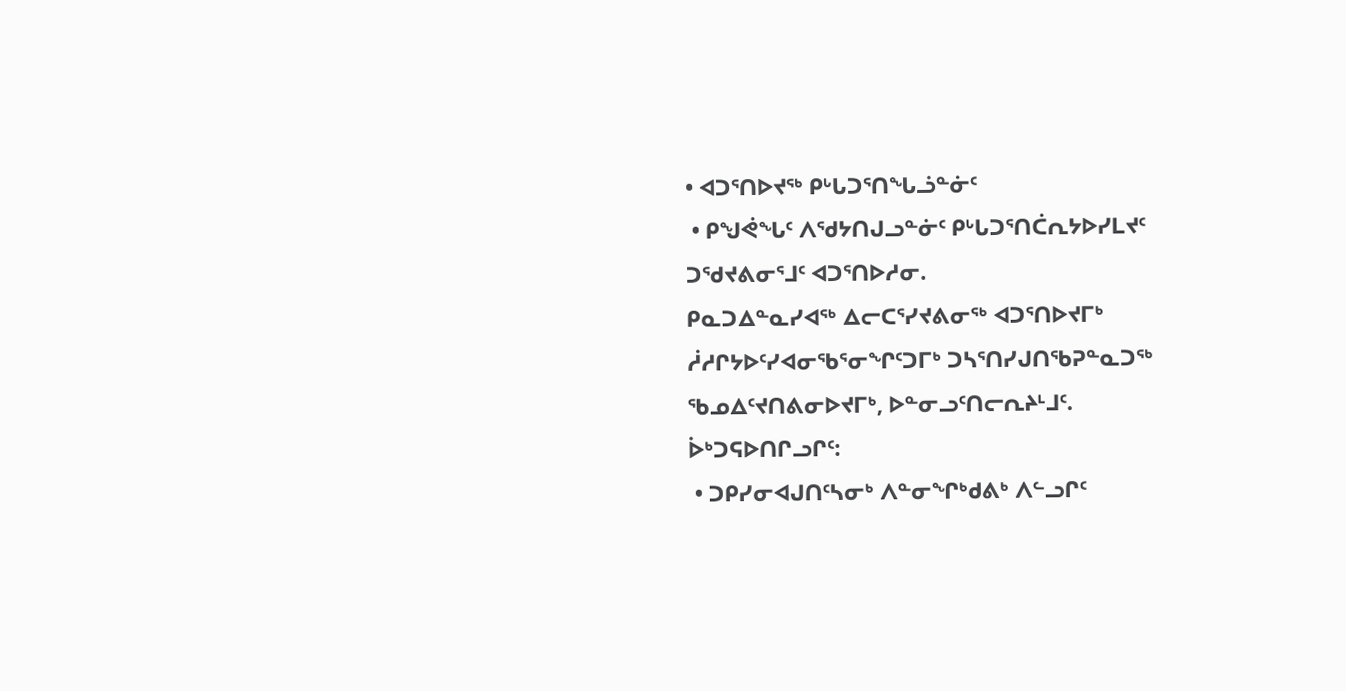• ᐊᑐᕐᑎᐅᔪᖅ ᑭᒡᒐᑐᕐᑎᖓᓘᓐᓃᑦ
 • ᑭᖑᕚᖓᑦ ᐱᖁᔭᑎᒍᓗᓐᓃᑦ ᑭᒡᒐᑐᕐᑎᑖᕆᔭᐅᓯᒪᔪᑦ ᑐᖁᔪᕕᓂᕐᒧᑦ ᐊᑐᕐᑎᐅᓱᓂ.
ᑭᓇᑐᐃᓐᓇᓯᐊᖅ ᐃᓕᑕᕐᓯᔪᕕᓂᖅ ᐊᑐᕐᑎᐅᔪᒥᒃ ᓲᓱᒋᔭᐅᑦᓯᐊᓂᖃᕐᓂᖏᑦᑐᒥᒃ ᑐᓴᕐᑎᓯᒍᑎᖃᕈᓐᓇᑐᖅ ᖃᓄᐃᑦᔪᑎᕕᓂᐅᔪᒥᒃ, ᐅᓐᓂᓗᑦᑎᓕᕆᔨᒻᒧᑦ.
ᐆᒃᑐᕋᐅᑎᒋᓗᒋᑦ:
 • ᑐᑭᓯᓂᐊᒍᑎᑦᓴᓂᒃ ᐱᓐᓂᖏᒃᑯᕕᒃ ᐱᓪᓗᒋᑦ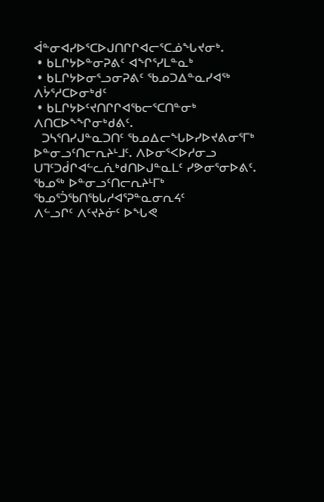ᐋᓐᓂᐊᓯᐅᕐᑕᐅᒍᑎᒋᒋᐊᓕᕐᑕᓅᖓᔪᓂᒃ.
 • ᑲᒪᒋᔭᐅᓐᓂᕈᕕᑦ ᐊᖏᕐᓯᒪᓐᓇᒃ
 • ᑲᒪᒋᔭᐅᓂᕐᓗᓂᕈᕕᑦ ᖃᓄᑐᐃᓐᓇᓯᐊᖅ ᐱᔮᕐᓱᑕᐅᓂᒃᑯᑦ
 • ᑲᒪᒋᔭᐅᑦᔪᑎᒋᒋᐊᖃᓕᕐᑕᑎᓐᓂᒃ ᐱᑎᑕᐅᖕᖏᓂᒃᑯᕕᑦ.
  ᑐᓴᕐᑎᓯᒍᓐᓇᑐᑎᑦ ᖃᓄᐃᓕᖓᐅᓯᐅᔪᕕᓂᕐᒥᒃ ᐅᓐᓂᓗᑦᑎᓕᕆᔨᒻᒧᑦ. ᐱᐅᓂᕐᐸᐅᓱᓂᓗ ᑌᒣᑦᑐᑰᒋᐊᓪᓚᕇᒃᑯᑎᐅᒍᓐᓇᒪᑦ ᓯᕗᓂᕐᓂᐅᕕᑦ.
ᖃᓄᖅ ᐅᓐᓂᓗᑦᑎᓕᕆᔨᒻᒥᒃ ᖃᓄᕐᑑᖃᑎᖃᒐᓱᐊᕐᕈᓐᓇᓂᕆᔦᑦ
ᐱᓪᓗᒋᑦ ᐱᑦᔪᔨᓃᑦ ᐅᖓᕙ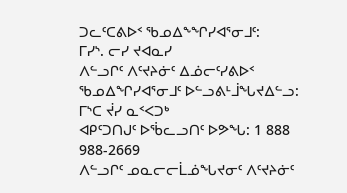ᑐᓚᑦᑕᕕᐅᑉ ᖃᓄᐃᖕᖏᓯᐊᕐᓂᒧᑦ:
ᒥᓯᔅ. ᓕᓯ ᔪᐊᓇᓯ
ᐱᓪᓗᒋᑦ ᐱᑦᔪᔨᓃᑦ ᐃᓅᓕᑦᓯᕕᐅᑉ ᖃᓄᐃᖏᓯᐊᕐᓂᒧᑦ ᐅᓪᓗᕕᒻᒨᖓᔪᐃᓪᓗ:
ᒥᔅᑕ ᔫᓯ ᓇᑉᐸᑐᒃ
ᐊᑭᑦᑐᑎᒍᑦ ᐅᖄᓚᓗᑎᑦ ᐅᕗᖓ: 1 888 988-2669
ᐱᓪᓗᒋᑦ ᓄᓇᓕᓕᒫᓅᖓᔪᓂᑦ ᐱᑦᔪᔨᓃᑦ